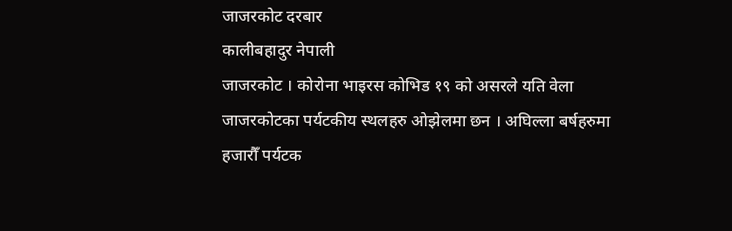जाजरकोट दरबार
कालीबहादुर नेपाली
जाजरकोट । कोरोना भाइरस कोभिड १९ को असरले यति वेला जाजरकोटका पर्यटकीय स्थलहरु ओझेलमा छन । अघिल्ला बर्षहरुमा हजारौँ पर्यटक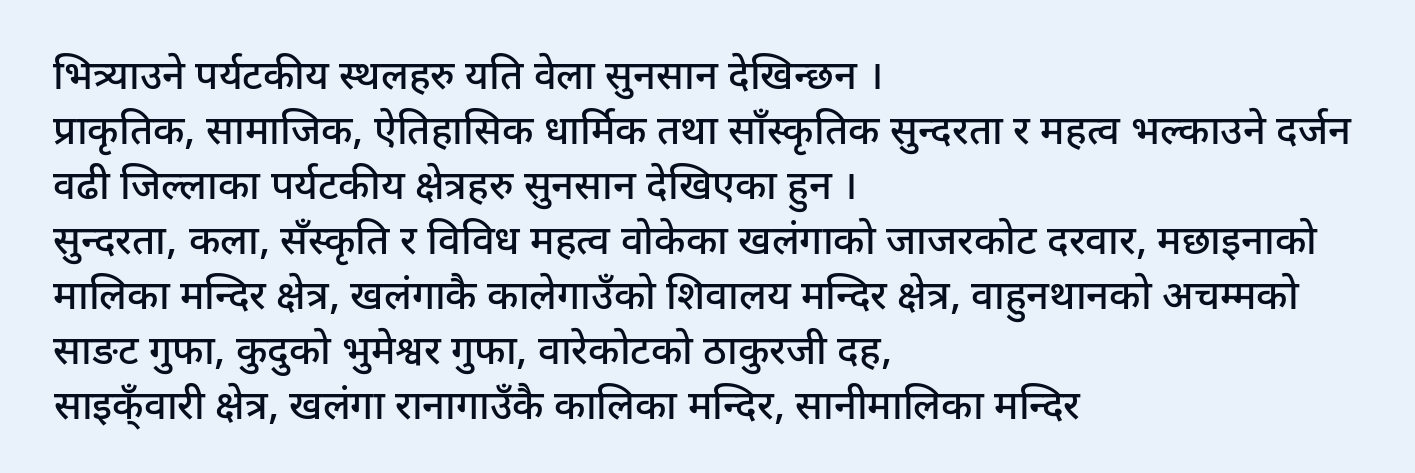भित्र्याउने पर्यटकीय स्थलहरु यति वेला सुनसान देखिन्छन ।
प्राकृतिक, सामाजिक, ऐतिहासिक धार्मिक तथा साँस्कृतिक सुन्दरता र महत्व भल्काउने दर्जन वढी जिल्लाका पर्यटकीय क्षेत्रहरु सुनसान देखिएका हुन ।
सुन्दरता, कला, सँस्कृति र विविध महत्व वोकेका खलंगाको जाजरकोट दरवार, मछाइनाको मालिका मन्दिर क्षेत्र, खलंगाकै कालेगाउँको शिवालय मन्दिर क्षेत्र, वाहुनथानको अचम्मको साङट गुफा, कुदुको भुमेश्वर गुफा, वारेकोटको ठाकुरजी दह,
साइक्ँवारी क्षेत्र, खलंगा रानागाउँकै कालिका मन्दिर, सानीमालिका मन्दिर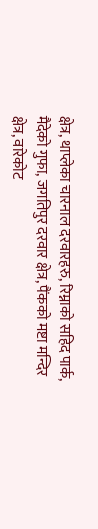क्षेत्र, थाप्लेका चारनाल दरवारहरु, रिम्नाको सहिद पार्क, मैदेको गुफा, जगतिपुर दरवार क्षेत्र, पैंकको मष्टा मन्दिर क्षेत्र, वारेकोट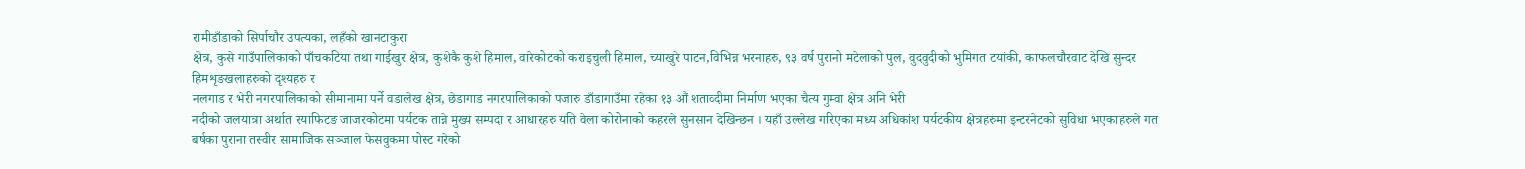रामीडाँडाको सिर्पाचौर उपत्यका, लहँको खानटाकुरा
क्षेत्र, कुसे गाउँपालिकाको पाँचकटिया तथा गाईखुर क्षेत्र, कुशेकै कुशे हिमाल, वारेकोटको कराइचुली हिमाल, च्याखुरे पाटन,विभिन्न भरनाहरु, ९३ वर्ष पुरानो मटेलाको पुल, वुदवुदीको भुमिगत टयांकी, काफलचौरवाट देखि सुन्दर हिमशृङखलाहरुको दृश्यहरु र
नलगाड र भेरी नगरपालिकाको सीमानामा पर्ने वडालेख क्षेत्र, छेडागाड नगरपालिकाको पजारु डाँडागाउँमा रहेका १३ औं शताव्दीमा निर्माण भएका चैत्य गुम्वा क्षेत्र अनि भेरी
नदीको जलयात्रा अर्थात रयाफिटङ जाजरकोटमा पर्यटक तान्ने मुख्य सम्पदा र आधारहरु यति वेला कोरोनाको कहरले सुनसान देखिन्छन । यहाँ उल्लेख गरिएका मध्य अधिकांश पर्यटकीय क्षेत्रहरुमा इन्टरनेटको सुविधा भएकाहरुले गत बर्षका पुराना तस्वीर सामाजिक सञ्जाल फेसवुकमा पोस्ट गरेको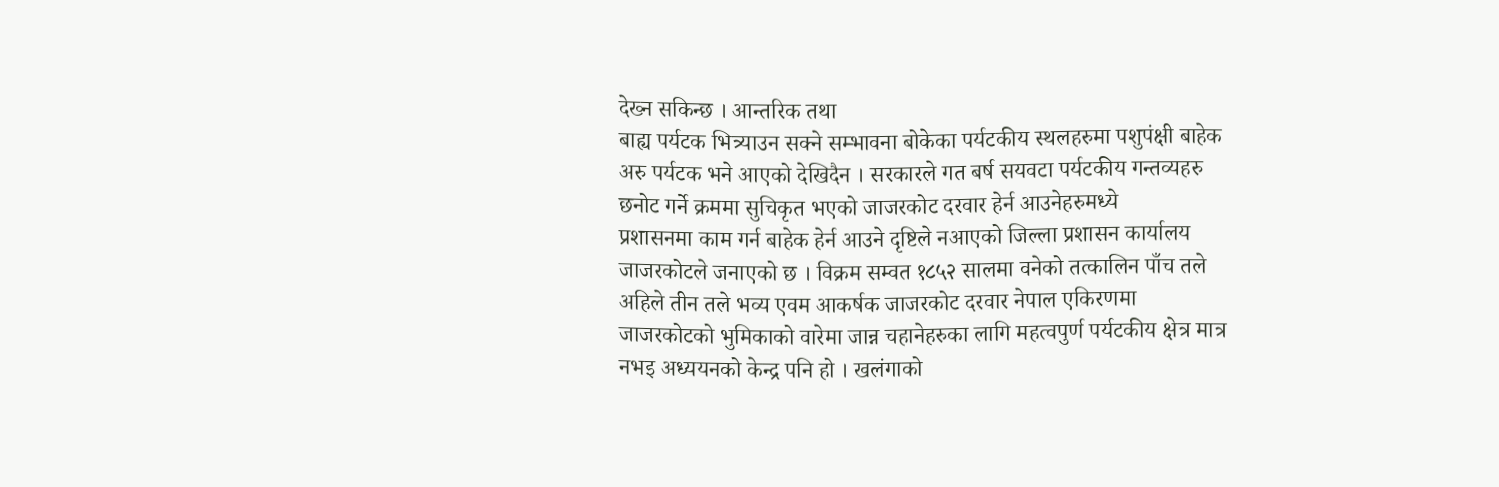देख्न सकिन्छ । आन्तरिक तथा
बाह्य पर्यटक भित्र्याउन सक्ने सम्भावना बोकेका पर्यटकीय स्थलहरुमा पशुपंक्षी बाहेक अरु पर्यटक भने आएको देखिदैन । सरकारले गत बर्ष सयवटा पर्यटकीय गन्तव्यहरु छनोट गर्ने क्रममा सुचिकृत भएको जाजरकोट दरवार हेर्न आउनेहरुमध्ये
प्रशासनमा काम गर्न बाहेक हेर्न आउने दृष्टिले नआएको जिल्ला प्रशासन कार्यालय जाजरकोटले जनाएको छ । विक्रम सम्वत १८५२ सालमा वनेको तत्कालिन पाँच तले अहिले तीन तले भव्य एवम आकर्षक जाजरकोट दरवार नेपाल एकिरणमा
जाजरकोटको भुमिकाको वारेमा जान्न चहानेहरुका लागि महत्वपुर्ण पर्यटकीय क्षेत्र मात्र नभइ अध्ययनको केन्द्र पनि हो । खलंगाको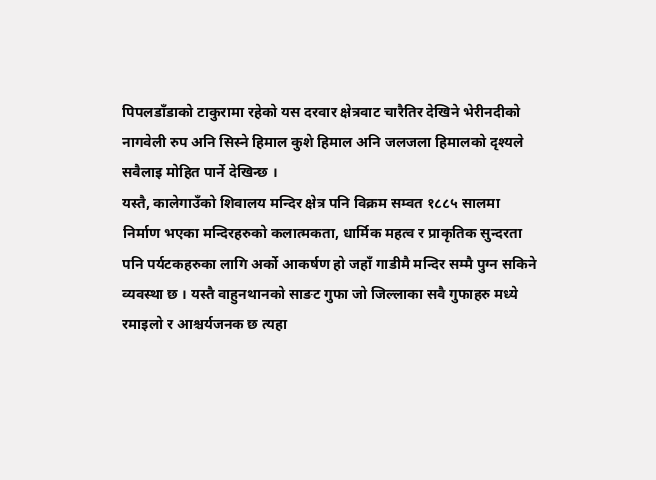पिपलडाँडाको टाकुरामा रहेको यस दरवार क्षेत्रवाट चारैतिर देखिने भेरीनदीको नागवेली रुप अनि सिस्ने हिमाल कुशे हिमाल अनि जलजला हिमालको दृश्यले सवैलाइ मोहित पार्ने देखिन्छ ।
यस्तै, कालेगाउँको शिवालय मन्दिर क्षेत्र पनि विक्रम सम्वत १८८५ सालमा निर्माण भएका मन्दिरहरुको कलात्मकता, धार्मिक महत्व र प्राकृतिक सुन्दरता पनि पर्यटकहरुका लागि अर्को आकर्षण हो जहाँ गाडीमै मन्दिर सम्मै पुग्न सकिने व्यवस्था छ । यस्तै वाहुनथानको साङट गुफा जो जिल्लाका सवै गुफाहरु मध्ये रमाइलो र आश्चर्यजनक छ त्यहा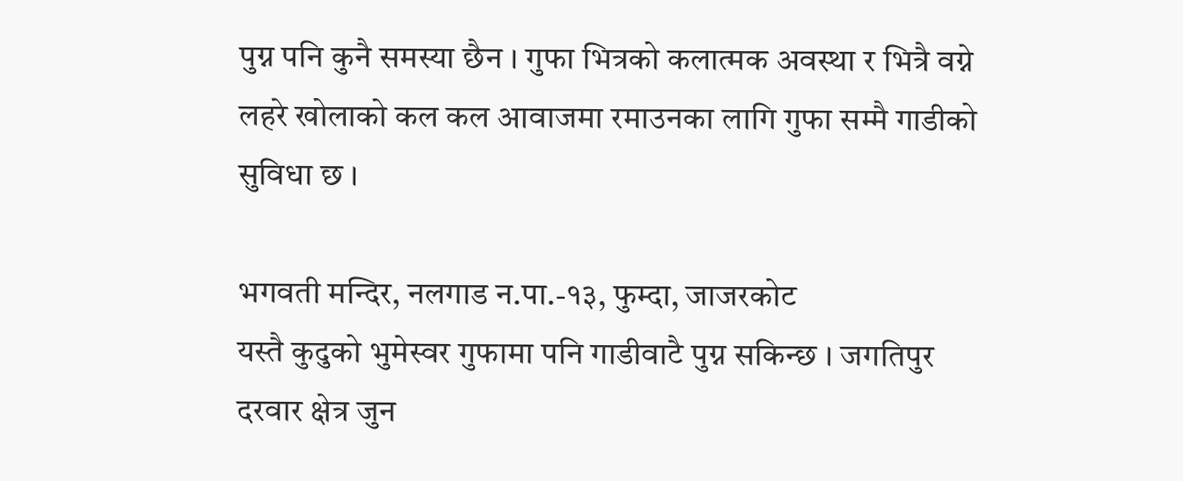पुग्न पनि कुनै समस्या छैन । गुफा भित्रको कलात्मक अवस्था र भित्रै वग्ने लहरे खोलाको कल कल आवाजमा रमाउनका लागि गुफा सम्मै गाडीको सुविधा छ ।

भगवती मन्दिर, नलगाड न.पा.-१३, फुम्दा, जाजरकोट
यस्तै कुदुको भुमेस्वर गुफामा पनि गाडीवाटै पुग्न सकिन्छ । जगतिपुर दरवार क्षेत्र जुन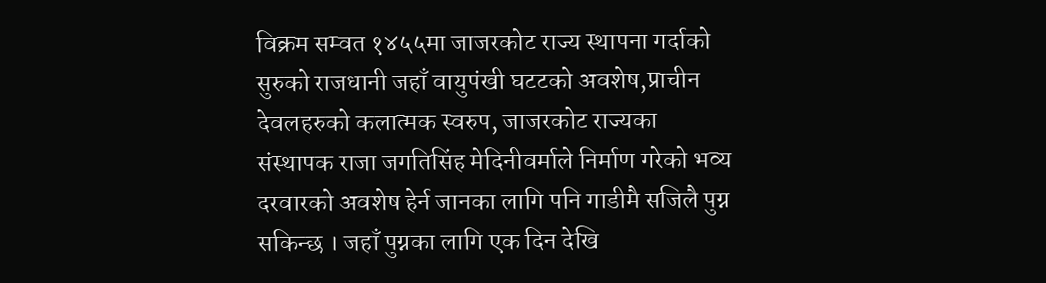विक्रम सम्वत १४५५मा जाजरकोट राज्य स्थापना गर्दाको सुरुको राजधानी जहाँ वायुपंखी घटटको अवशेष,प्राचीन देवलहरुको कलात्मक स्वरुप, जाजरकोट राज्यका संस्थापक राजा जगतिसिंह मेदिनीवर्माले निर्माण गरेको भव्य दरवारको अवशेष हेर्न जानका लागि पनि गाडीमै सजिलै पुग्न सकिन्छ । जहाँ पुग्नका लागि एक दिन देखि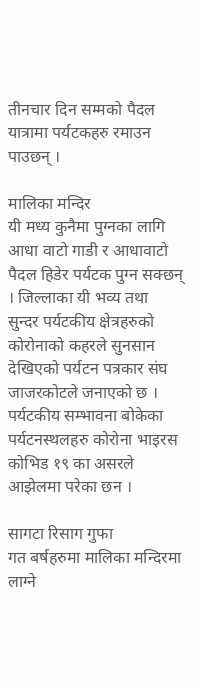तीनचार दिन सम्मको पैदल यात्रामा पर्यटकहरु रमाउन पाउछन् ।

मालिका मन्दिर
यी मध्य कुनैमा पुग्नका लागि आधा वाटो गाडी र आधावाटो पैदल हिडेर पर्यटक पुग्न सक्छन् । जिल्लाका यी भव्य तथा सुन्दर पर्यटकीय क्षेत्रहरुको कोरोनाको कहरले सुनसान देखिएको पर्यटन पत्रकार संघ जाजरकोटले जनाएको छ । पर्यटकीय सम्भावना बोकेका पर्यटनस्थलहरु कोरोना भाइरस कोभिड १९ का असरले आझेलमा परेका छन ।

सागटा रिसाग गुफा
गत बर्षहरुमा मालिका मन्दिरमा लाग्ने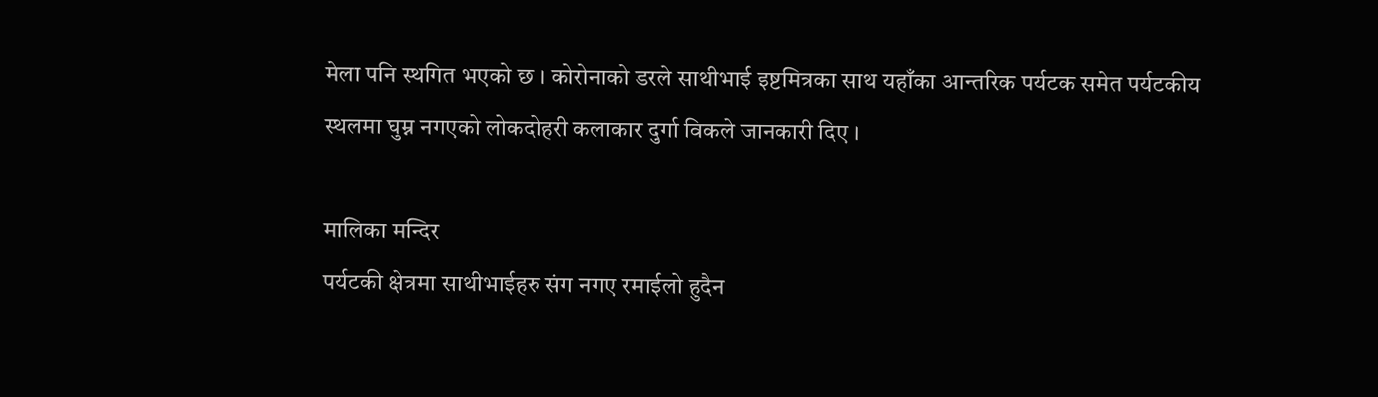मेला पनि स्थगित भएको छ । कोरोनाको डरले साथीभाई इष्टमित्रका साथ यहाँका आन्तरिक पर्यटक समेत पर्यटकीय स्थलमा घुम्न नगएको लोकदोहरी कलाकार दुर्गा विकले जानकारी दिए ।

मालिका मन्दिर
पर्यटकी क्षेत्रमा साथीभाईहरु संग नगए रमाईलो हुदैन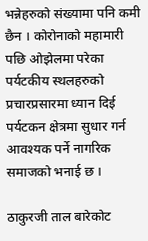भन्नेहरुको संख्यामा पनि कमी छैन । कोरोनाको महामारी पछि ओझेलमा परेका पर्यटकीय स्थलहरुको प्रचारप्रसारमा ध्यान दिई पर्यटकन क्षेत्रमा सुधार गर्न आवश्यक पर्ने नागरिक समाजको भनाई छ ।

ठाकुरजी ताल बारेकोट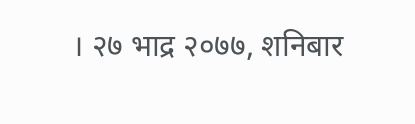। २७ भाद्र २०७७, शनिबार